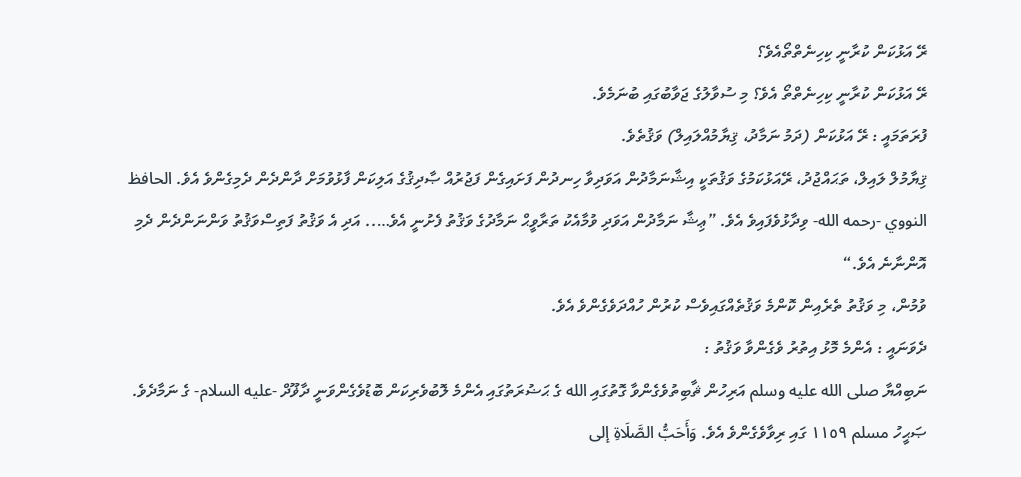ރޭ އަޅުކަން ކުރާނީ ކިހިނެތްތޯއެވެ؟
ރޭ އަޅުކަން ކުރާނީ ކިހިނެތްތޯ އެވެ؟ މި ސުވާލުގެ ޖަވާބުގައި ބުނަމެވެ.
ފުރަތަމައީ : ރޭ އަޅުކަން (ދަމު ނަމާދު، ޤިޔާމުއްލައިލް) ވަޤުތެވެ.
ޤިޔާމުލް ލައިލް، ތަޙައްޖުދު، ރޭއަޅުކަމުގެ ވަޤުތަކީ އިޝާނަމާދުން އަވަދިވާ ހިނދުން ފަށައިގެން ފަޖުރުއް ޞާދިޤުގެ އަލިކަން ފާޅުވުމަށް ދާންދެން ދެމިގެންވެ އެވެ. الحافظ النووي -رحمه الله- ވިދާޅުވެފައިވެ އެވެ. ”ޢިޝާ ނަމާދުން އަވަދި ވުމާއެކު ތަރާވީޙް ނަމާދުގެ ވަޤުތު ފެށުނީ އެވެ….. އަދި އެ ވަޤުތު ފަތިސްވަޤުތު ވަންނަންދެން ދެމި އޮންނާނެ އެވެ.“
ވުމުން، މި ވަޤުތު ތެރެއިން ކޮންމެ ވަޤުތެއްގައިވެސް ކުރުން ހުއްދަވެގެންވެ އެވެ.
ދެވަނައީ : އެންމެ މޮޅު އިތުރު ވެގެންވާ ވަޤުތު :
ނަބިއްޔާ صلى الله عليه وسلم އަރިހުން ޘާބިތުވެގެންވާ ގޮތުގައި الله ގެ ޙަޟުރަތުގައި އެންމެ ލޮބުވެރިކަން ބޮޑުވެގެންވަނީ ދާޥޫދް -عليه السلام- ގެ ނަމާދެވެ.
ޞަޙީހު مسلم ١١٥٩ ގައި ރިވާވެގެންވެ އެވެ. وَأَحَبُّ الصَّلَاةِ إلى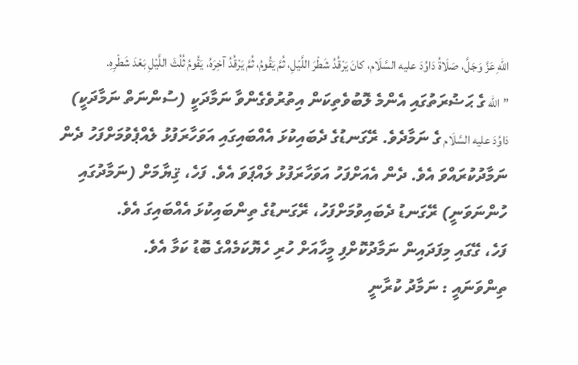اللهِ عَزَّ وَجَلَّ، صَلَاةُ دَاوُدَ عليه السَّلَام، كانَ يَرْقُدُ شَطْرَ اللَّيْلِ، ثُمَّ يَقُومُ، ثُمَّ يَرْقُدُ آخِرَهُ، يَقُومُ ثُلُثَ اللَّيْلِ بَعْدَ شَطْرِهِ. ”الله ގެ ޙަޟުރަތުގައި އެންމެ ލޮބުވެތިކަން އިތުރުވެގެންވާ ނަމާދަކީ (ސުންނަތް ނަމާދަކީ) دَاوُدَ عليه السَّلَام ގެ ނަމާދެވެ. ރޭގަނޑުގެ ދެބައިކުޅަ އެއްބައިގައި އަވަހާރަފުޅު ލެއްޕެވުމަށްފަހު ދެން ނަމާދުކުރައްވަ އެވެ. ދެން އެއަށްފަހު އަވަހާރަފުޅު ލައްޕަވަ އެވެ. ފަހެ، ޤިޔާމަށް (ނަމާދުގައި ހުންނަވަނީ) ރޭގަނޑު ދެބައިވުމަށްފަހު، ރޭގަނޑުގެ ތިންބައިކުޅަ އެއްބައިގަ އެވެ.
ފަހެ، ގޭގައި މިފަދައިން ނަމާދުކޮށްފި މީހާއަށް ހުރި ހެޔޮކަމެއްގެ ބޮޑު ކަމާ އެވެ.
ތިންވަނައީ : ނަމާދު ކުރާނީ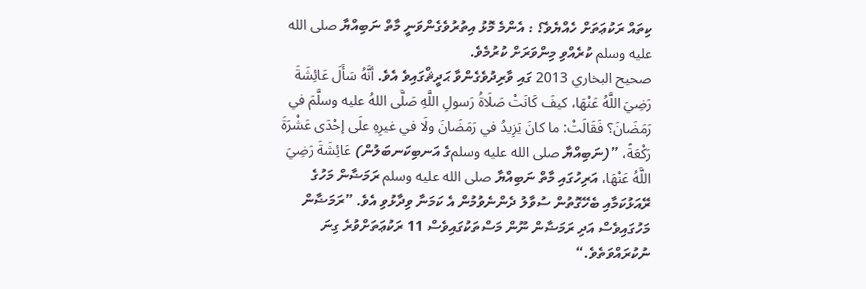ކިތައް ރަކުޢަތަށް ހެއްޔެވެ؟ : އެންމެ މޮޅު އިތުރުވެގެންވަނީ މާތް ނަބިއްޔާ صلى الله عليه وسلم ކުރެއްވި މިންވަރަށް ކުރުމެވެ.
صحيح البخاري 2013 ގައި ވާރިދުވެގެންވާ ޙަދީޘްގައިވެ އެވެ. أنَّهُ سَأَلَ عَائِشَةَ رَضِيَ اللَّهُ عَنْهَا، كيفَ كَانَتْ صَلَاةُ رَسولِ اللَّهِ صَلَّى اللهُ عليه وسلَّمَ في رَمَضَانَ؟ فَقَالَتْ: ما كانَ يَزِيدُ في رَمَضَانَ ولَا في غيرِهِ علَى إحْدَى عَشْرَةَ رَكْعَةً، ”(ނަބިއްޔާ صلى الله عليه وسلمގެ އަނބިކަނބަލުން) عَائِشَةَ رَضِيَ اللَّهُ عَنْهَا، އަރިހުގައި މާތް ނަބިއްޔާ صلى الله عليه وسلم ރަމަޟާން މަހުގެ ރޭއަޅުކަމާއި ބެހޭގޮތުން ސުވާލު ދެންނެވުމުން އެ ކަމަނާ ވިދާޅުވި އެވެ. ”ރަމަޟާން މަހުގައިވެސް އަދި ރަމަޟާން ނޫން މަސްތަކުގައިވެސް 11 ރަކުޢަތަށްވުރެ ގިނަ ނުކުރައްވަތެވެ.“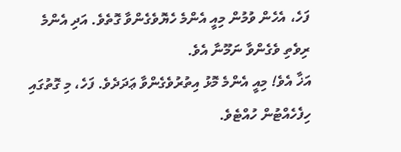ފަހެ، އެހެން ވުމުން މިއީ އެންމެ ހެޔޮވެގެންވާ ގޮތެވެ. އަދި އެންމެ ރިވެތި ވެގެންވާ ނަމޫނާ އެވެ.
އަޚާ އެވެ! މިއީ އެންމެ މޮޅު އިތުރުވެގެންވާ ޢަދަދެވެ. ފަހެ، މި ގޮތުގައި ހިފެހެއްޓުން ހުއްޓެވެ.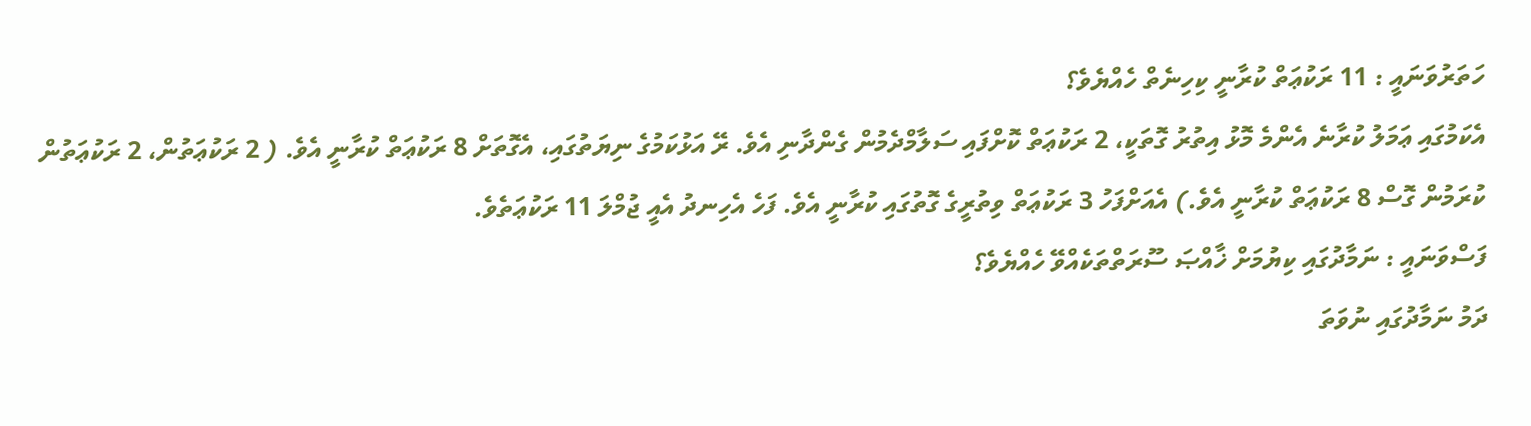ހަތަރުވަނައީ : 11 ރަކުޢަތް ކުރާނީ ކިހިނެތް ހެއްޔެވެ؟
އެކަމުގައި ޢަމަލު ކުރާނެ އެންމެ މޮޅު އިތުރު ގޮތަކީ، 2 ރަކުޢަތް ކޮށްފައި ސަލާމްދެމުން ގެންދާނި އެވެ. ރޭ އަޅުކަމުގެ ނިޔަތުގައި، އެގޮތަށް 8 ރަކުޢަތް ކުރާނީ އެވެ. ( 2 ރަކުޢަތުން، 2 ރަކުޢަތުން ކުރަމުން ގޮސް 8 ރަކުޢަތް ކުރާނީ އެވެ.) އެއަށްފަހު 3 ރަކުޢަތް ވިތުރީގެ ގޮތުގައި ކުރާނީ އެވެ. ފަހެ އެހިނދު އެއީ ޖުމްލަ 11 ރަކުޢަތެވެ.
ފަސްވަނައީ : ނަމާދުގައި ކިޔުމަށް ޚާއްޞަ ސޫރަތްތަކެއްވޭ ހެއްޔެވެ؟
ދަމު ނަމާދުގައި ނުވަތަ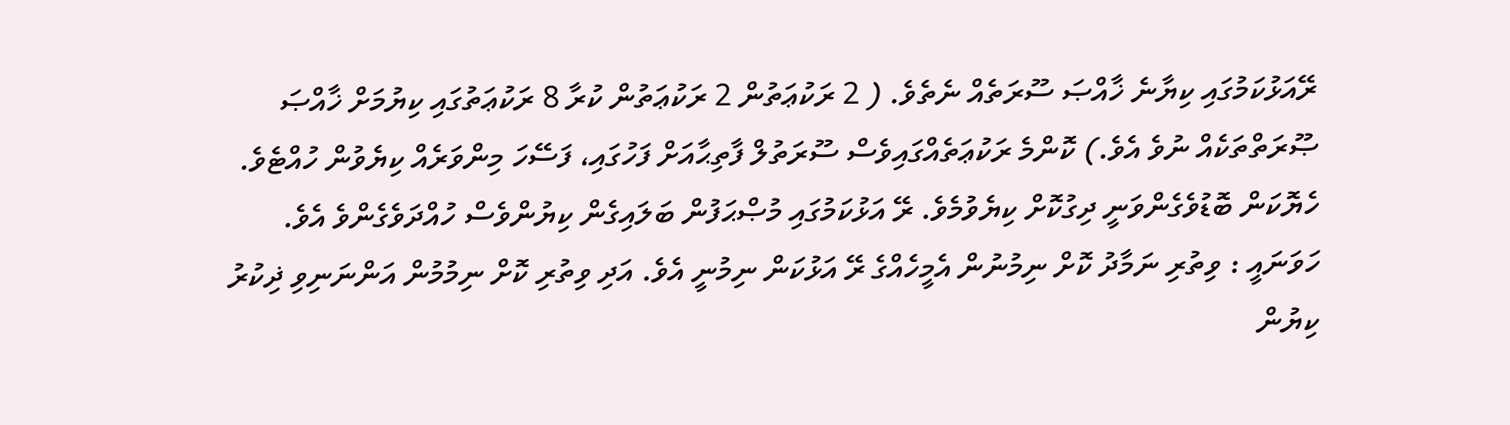ރޭއަޅުކަމުގައި ކިޔާނެ ޚާއްޞަ ސޫރަތެއް ނެތެވެ. ( 2 ރަކުޢަތުން 2 ރަކުޢަތުން ކުރާ 8 ރަކުޢަތުގައި ކިޔުމަށް ޚާއްޞަ ޞޫރަތްތަކެއް ނުވެ އެވެ.) ކޮންމެ ރަކުޢަތެއްގައިވެސް ސޫރަތުލް ފާތިޙާއަށް ފަހުގައި، ފަސޭހަ މިންވަރެއް ކިޔެވުން ހުއްޓެވެ. ހެޔޮކަން ބޮޑުވެގެންވަނީ ދިގުކޮށް ކިޔެވުމެވެ. ރޭ އަޅުކަމުގައި މުޞްޙަފުން ބަލައިގެން ކިޔުންވެސް ހުއްދަވެގެންވެ އެވެ.
ހަވަނައީ : ވިތުރި ނަމާދު ކޮށް ނިމުނުން އެމީހެއްގެ ރޭ އަޅުކަން ނިމުނީ އެވެ. އަދި ވިތުރި ކޮށް ނިމުމުން އަންނަނިވި ޛިކުރު ކިޔުން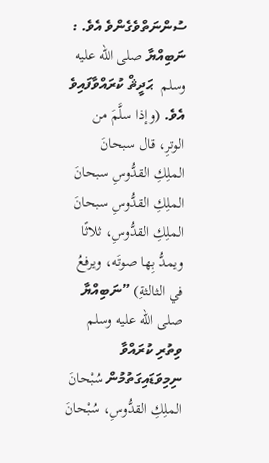ސުންނަތްވެގެންވެ އެވެ. : ނަބިއްޔާ صلى الله عليه وسلم  ޙަދީޘް ކުރައްވާފައިވެ އެވެ. (وإذا سلَّمَ من الوترِ، قال سبحانَ الملِكِ القدُّوسِ سبحانَ الملِكِ القدُّوسِ سبحانَ الملِكِ القدُّوسِ، ثلاثًا ويمدُّ بِها صوتَه، ويرفعُ في الثالثةِ) ”ނަބިއްޔާ صلى الله عليه وسلم ވިތުރި ކުރައްވާ ނިމިވަޑައިގަތުމުން سُبْحانَ الملِكِ القدُّوسِ، سُبْحانَ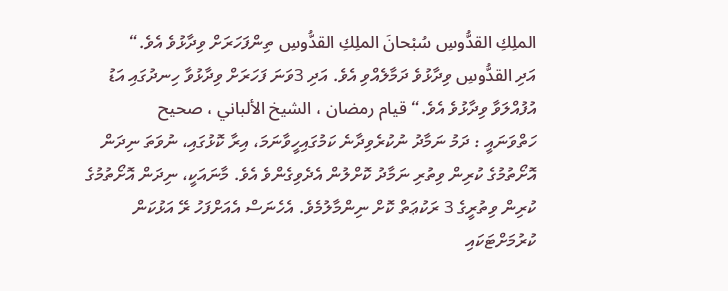الملِكِ القدُّوسِ سُبْحانَ الملِكِ القدُّوسِ ތިންފަހަރަށް ވިދާޅުވެ އެވެ.“
އަދި القدُّوسِ ވިދާޅުވެ ދަމާލެއްވި އެވެ. އަދި 3ވަނަ ފަހަރަށް ވިދާޅުވާ ހިނދުގައި އަޑު އުފުއްލަވާ ވިދާޅުވެ އެވެ.“ قيام رمضان ، الشيخ الألباني ، صحيح
ހަތްވަނައީ : ދަމު ނަމާދު ނުކުރެވިދާނެ ކަމުގައިހީވާނަމަ، އިރާ ކޮޅުގައި، ނުވަތަ ނިދަން އޮށޯތުމުގެ ކުރިން ވިތުރި ނަމާދު ކޮށްލުން އެދެވިގެންވެ އެވެ. މާނައަކީ، ނިދަން އޮށޯތުމުގެ ކުރިން ވިތުރީގެ 3 ރަކުޢަތް ކޮށް ނިންމާލުމެވެ. އެހެނަސް އެއަށްފަހު ރޭ އަޅުކަން ކުރުމަށްޓަކައި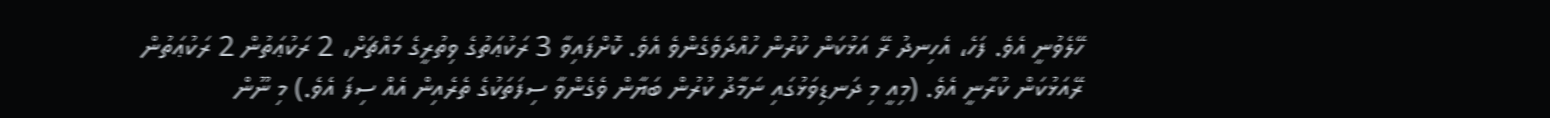ހޭލެވުނީ އެވެ. ފަހެ، އެހިނދު ރޭ އަޅުކަން ކުރުން ހުއްދަވެގެންވެ އެވެ. ކޮށްފައިވާ 3 ރަކުޢަތުގެ ވިތުރީގެ މައްޗަށް، 2 ރަކުޢަތުން 2 ރަކުޢަތުން ރޭއަޅުކަން ކުރާނީ އެވެ. (މިއީ މި ދަނޑިވަޅުގައި ނަމާދު ކުރުން ބަޔާން ވެގެންވާ ސިފަތަކުގެ ތެރެއިން އެއް ސިފަ އެވެ.) މި ނޫން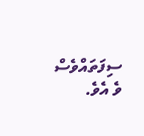ސިފަތައްވެސް ވެ އެވެ.